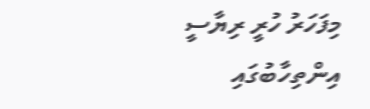މިފަހަރު ހުރީ ރިޔާސީ އިންތިހާބުގައި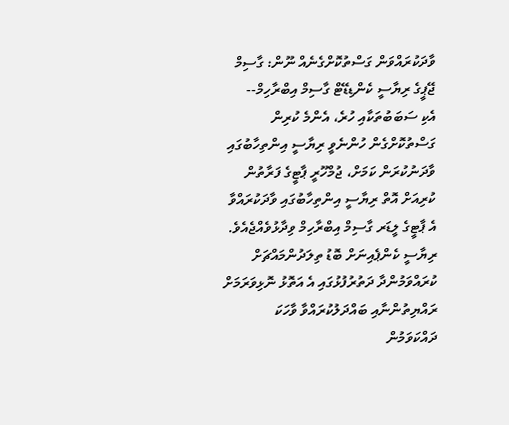ވާދަކުރައްވަން ގަސްތުކޮށްގެނެއް ނޫން: ގާސިމް
ޖޭޕީގެ ރިޔާސީ ކެންޑިޑޭޓް ގާސިމް އިބްރާހިމް--
އެކި ސަބަބުތަކާއި ހުރެ، އެންމެ ކުރިން ގަސްތުކޮށްގެން ހުންނެވީ ރިޔާސީ އިންތިހާބުގައި ވާދަނުކުރަން ކަމަށް، ޖުމްހޫރީ ޕާޓީގެ ފަރާތުން ކުރިއަށް އޮތް ރިޔާސީ އިންތިހާބުގައި ވާދަކުރައްވާ އެ ޕާޓީގެ ލީޑަރ ގާސިމް އިބްރާހިމް ވިދާޅުވެއްޖެއެވެ.
ރިޔާސީ ކެންޕެއިނަށް ބޮޑު ތިލަދުންމައްޗަށް ކުރައްވަމުންދާ ދަތުރުފުޅުގައި އެ އަތޮޅު ނޮޅިވަރަމަށް ރައްޔިތުންނާއި ބައްދަލުކުރައްވާ ވާހަކަ ދައްކަވަމުން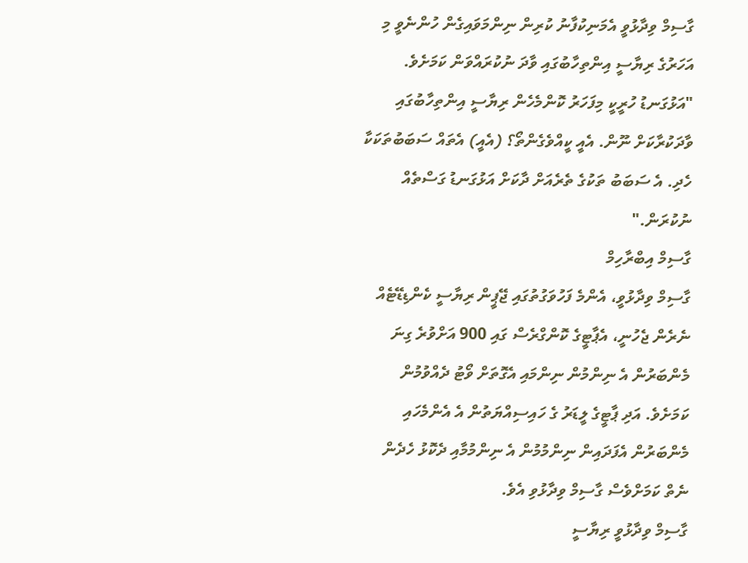ގާސިމް ވިދާޅުވީ އެމަނިކުފާނު ކުރިން ނިންމަވައިގެން ހުންނެވީ މި އަހަރުގެ ރިޔާސީ އިންތިހާބުގައި ވާދަ ނުކުރައްވަން ކަމަށެވެ.
"އަޅުގަނޑު ހުރީކީ މިފަހަރު ކޮންމެހެން ރިޔާސީ އިންތިހާބުގައި ވާދަކުރާކަށް ނޫން. އެއީ ކީއްވެގެންތޯ؟ (އެއީ) އެތައް ސަބަބުތަކަކާ ހެދި. އެ ސަބަބު ތަކުގެ ތެރެއަށް ދާކަށް އަޅުގަނޑު ގަސްތެއް ނުކުރަން."
ގާސިމް އިބްރާހިމް
ގާސިމް ވިދާޅުވީ، އެންމެ ފަހުވަގުތުގައި ޖޭޕީން ރިޔާސީ ކެންޑިޑޭޓެއް ނެރެން ޖެހުނީ، އެޕާޓީގެ ކޮންގްރެސް ގައި 900 އަށްވުރެ ގިނަ މެންބަރުން އެ ނިންމުން ނިންމައި އެގޮތަށް ވޯޓު ދެއްވުމުން ކަމަށެވެ. އަދި ޕާޓީގެ ލީޑަރު ގެ ހައިސިއްޔަތުން އެ އެންމެހައި މެންބަރުން އެފަދައިން ނިންމުމުން އެ ނިންމުމާއި ދެކޮޅު ހެދެން ނެތް ކަމަށްވެސް ގާސިމް ވިދާޅުވި އެވެ.
ގާސިމް ވިދާޅުވީ ރިޔާސީ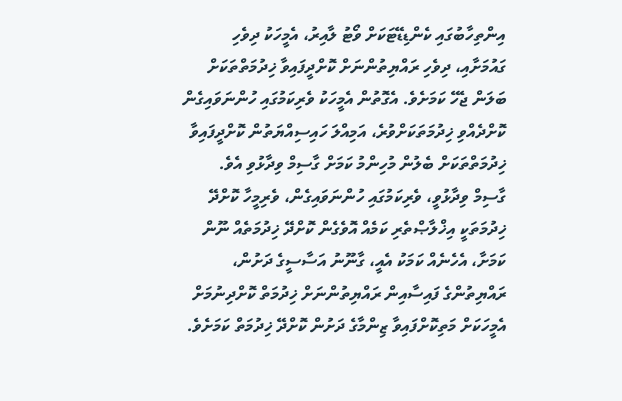އިންތިހާބުގައި ކެންޑިޑޭޓަކަށް ވޯޓު ލާއިރު، އެމީހަކު ދިވެހި ގައުމަށާއި، ދިވެހި ރައްޔިތުންނަށް ކޮށްދީފައިވާ ޚިދުމަތްތަކަށް ބަލަން ޖެހޭ ކަމަށެވެ. އެގޮތުން އެމީހަކު ވެރިކަމުގައި ހުންނަވައިގެން ކޮށްދެއްވި ޚިދުމަތަކަށްވުރެ، އަމިއްލަ ހައިސިއްޔަތުން ކޮށްދީފައިވާ ޚިދުމަތްތަކަށް ބެލުން މުހިންމު ކަމަށް ގާސިމް ވިދާޅުވި އެވެ.
ގާސިމް ވިދާޅުވީ، ވެރިކަމުގައި ހުންނަވައިގެން، ވެރިމީހާ ކޮށްދޭ ޚިދުމަތަކީ އިޚްލާޞްތެރި ކަމެއް އޮވެގެން ކޮށްދޭ ޚިދުމަތެއް ނޫން ކަމަށާ، އެހެނެއް ކަމަކު އެއީ، ގާނޫނު އަސާސީގެ ދަށުން، ރައްޔިތުންގެ ފައިސާއިން ރައްޔިތުންނަށް ޚިދުމަތް ކޮށްދިނުމަށް އެމީހަކަށް މަތިކޮށްފައިވާ ޒިންމާގެ ދަށުން ކޮށްދޭ ޚިދުމަތް ކަމަށެވެ.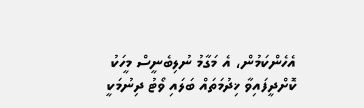އެހެންކަމުން، އެ މަގާމު ނުލިބެނީސް މީހަކު ކޮށްދީފައިވާ ޚިދުމަތައް ބަލައި ވޯޓު ދިނުމަކީ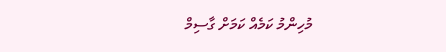މުހިންމު ކަމެއް ކަމަށް ގާސިމް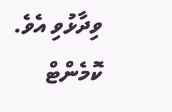ވިދާޅުވި އެވެ.
ކޮމެންޓް